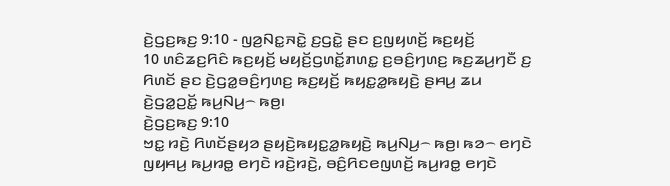ꤢꤧ꤬ꤞꤢ꤬ꤒꤢ꤬ 9:10 - ꤜꤤ꤬ꤡꤢ꤭ꤏꤢꤧ꤭ ꤢ꤬ꤞꤢꤧ꤭ ꤔꤢ ꤢ꤬ꤜꤟꤛꤢꤩ꤬ ꤒꤢ꤬ꤟꤢꤩ꤬
10 ꤛꤢꤨꤘꤢ꤬ꤖꤢꤨ ꤒꤢ꤬ꤟꤢꤩ꤬ ꤗꤟꤢꤩ꤬ꤞꤛꤢꤩ꤭ꤊꤛꤢ꤭ ꤢ꤬ꤋꤢꤨ꤬ꤚꤛꤢ꤬ ꤒꤢ꤬ꤘꤣ꤬ꤚꤢꤪ ꤢ꤬ ꤖꤛꤢꤩ ꤔꤢ ꤢꤧ꤬ꤞꤤ꤭ꤋꤢꤨ꤬ꤚꤛꤢ꤬ ꤒꤢ꤬ꤟꤢꤩ꤬ ꤒꤟꤢ꤭ꤤ꤭ꤒꤟꤢꤧ꤬ ꤔꤌꤣ꤬ ꤘꤣ ꤢꤧ꤬ꤞꤤ꤭ꤑꤢꤩ꤭ ꤒꤣ꤬ꤡꤣ꤬꤮ ꤒꤥ꤬꤯
ꤢꤧ꤬ꤞꤢ꤬ꤒꤢ꤬ 9:10
ꤠꤢ꤭ ꤙꤢꤧ꤬ ꤖꤛꤢꤩꤔꤟꤤ ꤔꤟꤢꤧ꤬ꤒꤟꤢ꤭ꤤ꤭ꤒꤟꤢꤧ꤬ ꤒꤣ꤬ꤡꤣ꤬꤮ ꤒꤥ꤬꤯ ꤒꤤ꤮ ꤕꤚꤢꤧ ꤜꤟꤌꤣ꤬ ꤒꤣ꤬ꤙꤥ꤭ ꤕꤚꤢꤧ ꤙꤢꤧ꤬ꤙꤢꤧ꤬, ꤋꤢꤨ꤬ꤖꤢꤕꤜꤛꤢꤩ꤬ ꤒꤣ꤬ꤙꤥ꤭ ꤕꤚꤢꤧ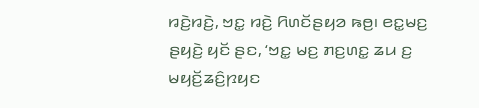ꤙꤢꤧ꤬ꤙꤢꤧ꤬, ꤠꤢ꤭ ꤙꤢꤧ꤬ ꤖꤛꤢꤩꤔꤟꤤ ꤒꤥ꤬꤯ ꤕꤢ꤭ꤗꤢ꤬ ꤔꤟꤢꤧ꤬ ꤟꤢꤩ ꤔꤢ, ‘ꤠꤢ꤭ ꤗꤢ꤬ ꤊꤢ꤬ꤛꤢ꤭ ꤘꤣ ꤢ꤬ ꤗꤟꤢꤩ꤬ꤘꤢꤨ꤬ꤐꤟꤢ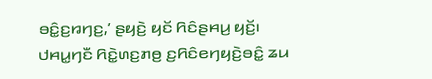ꤋꤢꤨ꤭ꤢ꤬ꤙꤚꤢ꤬,’ ꤔꤟꤢꤧ꤬ ꤟꤢꤩ ꤖꤢꤨꤔꤌꤣ꤬ ꤟꤢꤩ꤬꤯
ꤓꤌꤣ꤭ꤚꤢꤪ ꤖꤢꤧ꤭ꤛꤢ꤬ꤊꤥ꤬ ꤢ꤬ꤖꤢꤨꤕꤚꤟꤢꤧ꤬ꤋꤢꤨ꤭ ꤘꤣ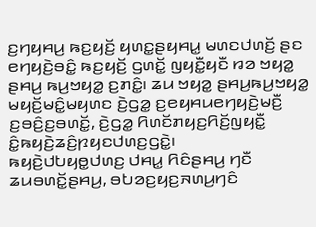ꤢ꤬ꤚꤟꤌꤣ꤬ ꤒꤢ꤬ꤟꤢꤩ꤬ ꤟꤛꤢ꤭ꤔꤟꤌꤣ꤭ ꤗꤛꤢꤓꤛꤢꤩ꤬ ꤔꤢ ꤕꤚꤟꤢꤧ꤬ꤋꤢꤨ꤭ ꤒꤢ꤬ꤟꤢꤩ꤬ ꤞꤛꤢꤩ꤭ ꤜꤟꤢꤪ꤭ꤟꤢꤪ ꤙꤤ ꤠꤟꤤ꤭ ꤔꤌꤣ꤬ ꤒꤣ꤬ꤠꤟꤤ꤭ ꤢ꤬ꤊꤢꤨ꤭꤯ ꤘꤣ ꤠꤟꤤ꤭ ꤔꤌꤣ꤬ꤒꤣ꤬ꤠꤟꤤ꤭ ꤗꤟꤢꤩ꤬ꤗꤢꤨ꤭ꤗꤟꤛꤢ ꤢꤧ꤬ꤞꤤ꤭ ꤢ꤬ꤕꤟꤌꤣꤕꤚꤟꤢꤧ꤬ꤗꤢꤪ꤬ ꤢ꤬ꤋꤢꤨ꤬ꤢ꤬ꤋꤛꤢꤩ꤭, ꤢꤧ꤬ꤞꤤ꤭ ꤖꤛꤢꤩꤊꤟꤢ꤬ꤖꤢꤩ꤬ꤜꤟꤢꤪ꤭ ꤢꤨ꤭ꤒꤟꤢꤧ꤬ꤘꤢꤨ꤬ꤐꤟꤢꤓꤛꤢ꤬ꤞꤢꤧ꤭꤯
ꤒꤟꤢꤧ꤬ꤓꤝꤟꤥ꤭ꤓꤛꤢ꤬ ꤓꤌꤣ꤭ ꤖꤢꤨꤔꤌꤣ꤬ ꤚꤢꤪ ꤘꤣꤋꤛꤢꤩ꤭ꤔꤌꤣ꤬, ꤋꤝꤤꤢ꤬ꤟꤢ꤬ꤏꤛꤣ꤬ꤚꤢꤨ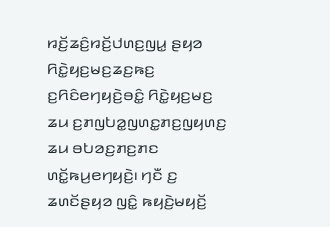ꤙꤢꤩ꤬ꤘꤢꤨ꤬ꤙꤢꤩ꤬ꤓꤛꤢ꤬ꤜꤣ꤭ ꤔꤟꤤ ꤖꤢꤧ꤭ꤟꤢ꤬ꤗꤢ꤬ꤘꤢ꤬ꤒꤢ꤬ ꤢ꤬ꤖꤢꤨꤕꤚꤟꤢꤧ꤬ꤋꤢꤨ꤭ ꤖꤢꤧ꤭ꤟꤢ꤬ꤗꤢ꤬ ꤘꤣ ꤢ꤬ꤊꤜꤝꤤ꤭ꤜꤛꤢ꤭ꤊꤢ꤬ꤜꤟꤛꤢ꤬ ꤘꤣ ꤋꤝꤤꤢ꤬ꤊꤢ꤬ꤊꤢ ꤛꤢꤩ꤭ꤒꤣ꤬ꤕꤚꤟꤢꤧ꤬꤯ ꤚꤢꤪ ꤢ꤬ ꤘꤛꤢꤩꤔꤟꤤ ꤜꤢꤨ꤭ ꤒꤟꤢꤧ꤬ꤗꤟꤢꤩ꤬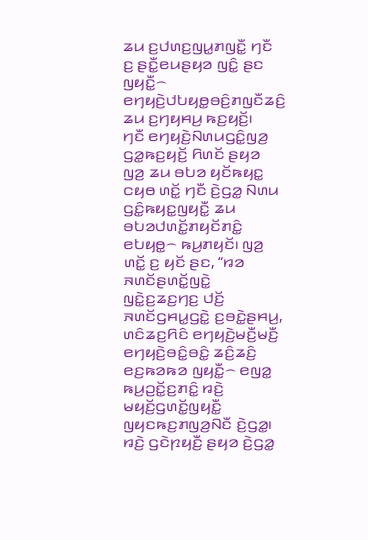ꤘꤣ ꤢ꤬ꤓꤛꤢ꤬ꤜꤣ꤭ꤊꤜꤢꤪ꤭ ꤚꤢꤪ ꤢ꤬ ꤔꤢꤪ꤭ꤕꤣꤔꤟꤤ ꤜꤢꤨ꤭ ꤔꤢ ꤜꤟꤢꤪ꤭꤮ ꤕꤚꤟꤢꤧ꤬ꤓꤝꤟꤥ꤭ꤋꤢꤨ꤬ꤊꤜꤢꤪꤘꤢꤨ꤬ ꤘꤣ ꤢ꤬ꤚꤟꤌꤣ꤬ ꤒꤢ꤬ꤟꤢꤩ꤬꤯
ꤚꤢꤪ ꤕꤚꤟꤢꤧ꤬ꤡꤛꤣꤞꤢꤨ꤭ꤜꤤ꤬ ꤞꤤ꤭ꤒꤢ꤬ꤟꤢꤩ꤬ ꤖꤛꤢꤩ ꤔꤟꤤ ꤜꤤ꤬ ꤘꤣ ꤋꤝꤤ ꤟꤢꤩꤒꤟꤢ꤭ ꤍꤟꤥ ꤛꤢꤩ꤭ ꤚꤢꤪ ꤢꤧ꤬ꤞꤤ꤭ ꤡꤛꤣ ꤞꤢꤨ꤭ꤒꤟꤢ꤭ꤜꤟꤢꤪ꤭ ꤘꤣ ꤋꤝꤤꤓꤛꤢꤩ꤭ꤊꤟꤢꤩꤊꤢꤨ꤭ ꤕꤝꤟꤥ꤭꤮ ꤒꤣ꤬ꤊꤟꤢꤩ꤯ ꤜꤤ꤬ ꤛꤢꤩ꤭ ꤢ꤬ ꤟꤢꤩ ꤔꤢ, “ꤙꤤ ꤏꤛꤢꤩꤔꤛꤢꤩ꤭ꤜꤢꤧ꤭ ꤜꤢꤧ꤭ꤢ꤬ꤘꤢ꤬ꤚꤢ꤬ ꤓꤢꤩ꤬ ꤏꤛꤢꤩꤞꤌꤣ꤭ꤞꤢꤧ꤭ ꤢ꤬ꤋꤢꤧ꤭ꤔꤌꤣ꤬, ꤛꤢꤨꤘꤢ꤬ꤖꤢꤨ ꤕꤚꤟꤢꤧ꤬ꤗꤢꤪ꤬ꤗꤢꤪ꤬ ꤕꤚꤟꤢꤧ꤬ꤋꤢꤨ꤭ꤋꤢꤨ꤭ ꤘꤢꤨ꤬ꤘꤢꤨ꤬ ꤕꤢ꤬ꤒꤤꤒꤤ ꤜꤟꤢꤪ꤭꤮ ꤕꤜꤤ꤭ ꤒꤣ꤬ꤑꤢꤩ꤭ꤢ꤬ꤊꤢꤨ꤭ ꤙꤢꤧ꤬ ꤗꤟꤢꤩ꤬ꤞꤛꤢꤩ꤭ꤜꤟꤢꤪ꤭ ꤜꤟꤢꤒꤢ꤬ꤊꤜꤤ꤬ꤡꤢꤪ ꤢꤧ꤬ꤞꤤ꤭꤯ ꤙꤢꤧ꤬ ꤞꤢꤧꤐꤟꤢꤪ꤬ ꤔꤟꤤ ꤢꤧ꤬ꤞꤤ꤭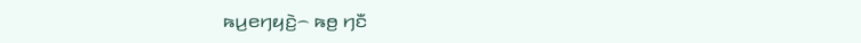ꤒꤣ꤬ꤕꤚꤟꤢꤧ꤬꤮ ꤒꤥ꤬ ꤚꤢꤪ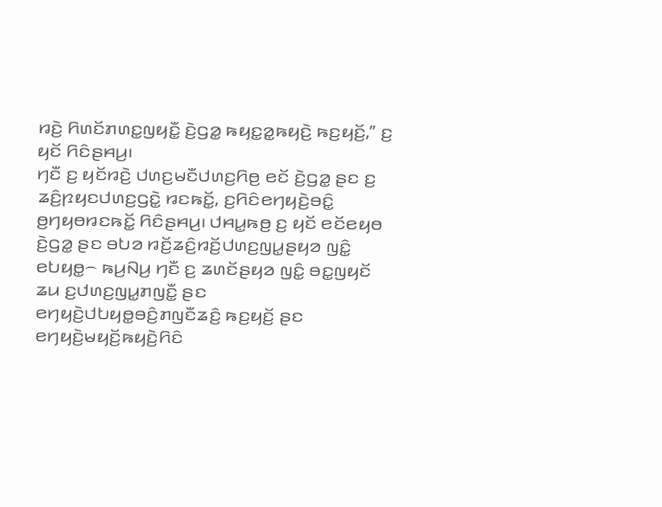ꤙꤢꤧ꤬ ꤖꤛꤢꤩꤊꤛꤢ꤭ꤜꤟꤢꤪ꤭ ꤢꤧ꤬ꤞꤤ꤭ ꤒꤟꤢ꤭ꤤ꤭ꤒꤟꤢꤧ꤬ ꤒꤢ꤬ꤟꤢꤩ꤬,” ꤢ꤬ ꤟꤢꤩ ꤖꤢꤨꤔꤌꤣ꤬꤯
ꤚꤢꤪ ꤢ꤬ ꤟꤢꤩꤙꤢꤧ꤬ ꤓꤛꤢ꤬ꤗꤢꤪꤓꤛꤢ꤬ꤖꤥ꤬ ꤕꤢꤩ ꤢꤧ꤬ꤞꤤ꤭ ꤔꤢ ꤢ꤬ ꤘꤢꤨ꤬ꤐꤟꤢꤓꤛꤢ꤬ꤞꤢꤧ꤭ ꤙꤢꤒꤢꤩ꤭, ꤢ꤬ꤖꤢꤨꤕꤚꤟꤢꤧ꤬ꤋꤢꤨ꤭ ꤥ꤬ꤚꤟꤥꤙꤢꤒꤢꤩ꤭ ꤖꤢꤨꤔꤌꤣ꤬꤯ ꤓꤌꤣ꤭ꤒꤥ꤬ ꤢ꤬ ꤟꤢꤩ ꤕꤢꤩꤕꤟꤥ ꤢꤧ꤬ꤞꤤ꤭ ꤔꤢ ꤋꤝꤤ ꤙꤢꤩ꤬ꤘꤢꤨ꤬ꤙꤢꤩ꤬ꤓꤛꤢ꤬ꤜꤣ꤭ꤔꤟꤤ ꤜꤢꤨ꤭ ꤕꤝꤟꤥ꤭꤮ ꤒꤣ꤬ꤡꤣ꤬ ꤚꤢꤪ ꤢ꤬ ꤘꤛꤢꤩꤔꤟꤤ ꤜꤢꤨ꤭ ꤋꤢ꤭ꤜꤟꤢꤩ ꤘꤣ ꤢ꤬ꤓꤛꤢ꤬ꤜꤣ꤭ꤊꤜꤢꤪ꤭ ꤔꤢ ꤕꤚꤟꤢꤧ꤬ꤓꤝꤟꤥ꤭ꤋꤢꤨ꤬ꤊꤜꤢꤪꤘꤢꤨ꤬ ꤒꤢ꤬ꤟꤢꤩ꤬ ꤔꤢ ꤕꤚꤟꤢꤧ꤬ꤗꤟꤢꤩ꤬ꤒꤟꤢꤧ꤬ꤖꤢꤨ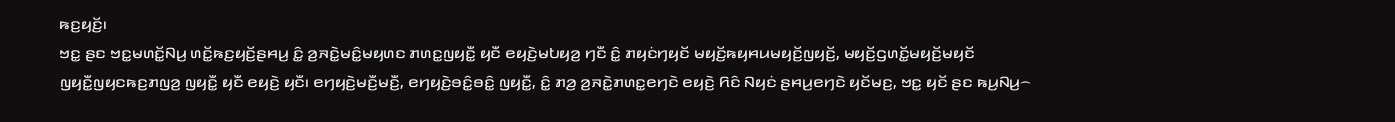ꤒꤢ꤬ꤟꤢꤩ꤬꤯
ꤠꤢ꤭ ꤔꤢ ꤠꤢ꤭ꤗꤛꤢꤩ꤭ꤡꤣ꤬ ꤛꤢꤩ꤭ꤒꤢ꤬ꤟꤢꤩ꤬ꤔꤌꤣ꤬ ꤢꤨ꤭ ꤤ꤬ꤏꤢꤧ꤭ꤗꤢꤨ꤭ꤗꤟꤛꤢ ꤊꤛꤢ꤭ꤜꤟꤢꤪ꤭ ꤟꤢꤪ ꤕꤟꤢꤧ꤬ꤗꤝꤟꤤ꤬ ꤚꤢꤪ ꤢꤨ꤭ ꤊꤟꤢꤦꤚꤟꤢꤩ ꤗꤟꤢꤩ꤬ꤒꤟꤌꤣꤗꤟꤢꤩ꤬ꤜꤟꤢꤩ꤬, ꤗꤟꤢꤩ꤬ꤞꤛꤢꤩ꤭ꤗꤟꤢꤩ꤬ꤗꤟꤢꤩ ꤜꤟꤢꤪ꤭ꤜꤟꤢꤒꤢ꤬ꤊꤜꤤ꤬ ꤜꤟꤢꤪ꤭ ꤟꤢꤪ ꤕꤟꤢꤧ꤬ ꤟꤢꤪ꤯ ꤕꤚꤟꤢꤧ꤬ꤗꤢꤪ꤬ꤗꤢꤪ꤬, ꤕꤚꤟꤢꤧ꤬ꤋꤢꤨ꤭ꤋꤢꤨ꤭ ꤜꤟꤢꤪ꤭, ꤢꤨ꤭ ꤊꤤ꤬ ꤤ꤬ꤏꤢꤧ꤭ꤊꤛꤢ꤭ꤕꤚꤢꤧ ꤕꤟꤢꤧ꤬ ꤖꤢꤨ ꤡꤟꤢꤦ ꤔꤌꤣ꤬ꤕꤚꤢꤧ ꤟꤢꤩꤗꤢ꤬, ꤠꤢ꤭ ꤟꤢꤩ ꤔꤢ ꤒꤣ꤬ꤡꤣ꤬꤮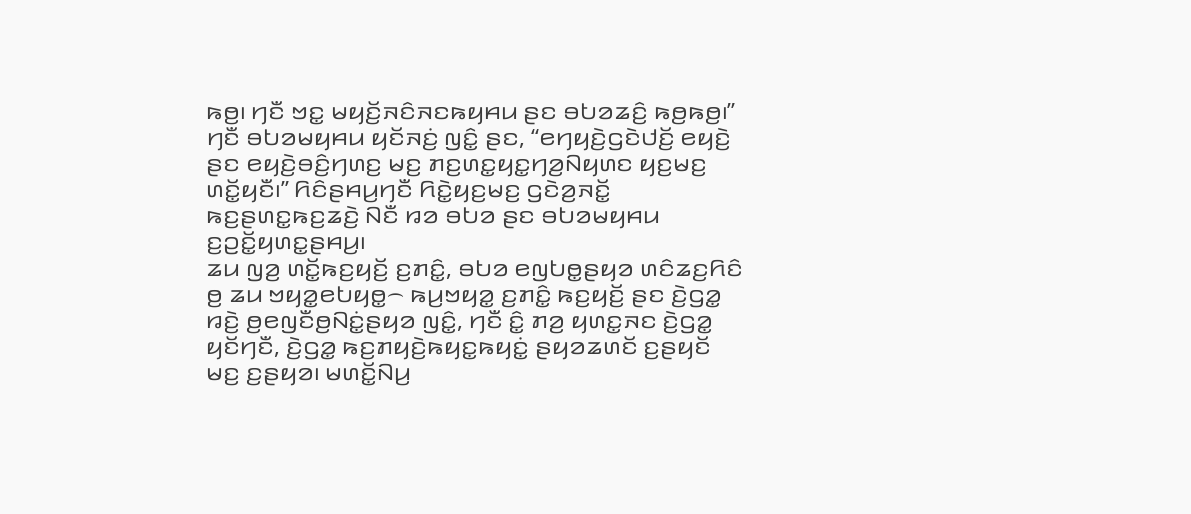ꤒꤥ꤬꤯ ꤚꤢꤪ ꤠꤢ꤭ ꤗꤟꤢꤩ꤬ꤏꤢꤨꤏꤢꤒꤟꤌꤣ ꤔꤢ ꤋꤝꤤꤘꤢꤨ꤬ ꤒꤥ꤬ꤒꤥ꤬꤯”
ꤚꤢꤪ ꤋꤝꤤꤗꤟꤌꤣ ꤟꤢꤩꤏꤢꤦ꤬ ꤜꤢꤨ꤭ ꤔꤢ, “ꤕꤚꤟꤢꤧ꤬ꤞꤢꤧꤓꤢꤩ꤬ ꤕꤟꤢꤧ꤬ ꤔꤢ ꤕꤟꤢꤧ꤬ꤋꤢꤨ꤬ꤚꤛꤢ꤬ ꤗꤢ꤬ ꤊꤢ꤬ꤛꤢ꤭ꤟꤢ꤭ꤚꤤ꤬ꤡꤟꤛꤢ ꤟꤢ꤬ꤗꤢ꤬ ꤛꤢꤩ꤭ꤟꤢꤪ꤯” ꤖꤢꤨꤔꤌꤣ꤬ꤚꤢꤪ ꤖꤢꤧ꤭ꤟꤢ꤬ꤗꤢ꤬ ꤞꤢꤧꤤ꤬ꤏꤢꤩ꤭ ꤒꤢ꤬ꤔꤛꤢ꤭ꤒꤢ꤬ꤘꤢꤧ꤬ ꤡꤢꤪ ꤙꤤ ꤋꤝꤤ ꤔꤢ ꤋꤝꤤꤗꤟꤌꤣ ꤢ꤬ꤑꤢꤩ꤭ꤟꤛꤢ꤭ꤔꤌꤣ꤬꤯
ꤘꤣ ꤜꤤ꤬ ꤛꤢꤩ꤭ꤒꤢ꤬ꤟꤢꤩ꤬ ꤢ꤬ꤊꤢꤨ꤭, ꤋꤝꤤ ꤕꤜꤝꤥ꤭ꤔꤟꤤ ꤛꤢꤨꤘꤢ꤬ꤖꤢꤨ ꤥ꤬ ꤘꤣ ꤠꤟꤤ꤭ꤕꤝꤟꤥ꤭꤮ ꤒꤣ꤬ꤠꤟꤤ꤭ ꤢ꤬ꤊꤢꤨ꤭ ꤒꤢ꤬ꤟꤢꤩ꤬ ꤔꤢ ꤢꤧ꤬ꤞꤤ꤭ ꤙꤢꤧ꤬ ꤥ꤬ꤕꤜꤢꤪꤥ꤬ꤡꤢꤦ꤭ꤔꤟꤤ ꤜꤢꤨ꤭, ꤚꤢꤪ ꤢꤨ꤭ ꤊꤤ꤬ ꤟꤛꤢ꤭ꤏꤢ ꤢꤧ꤬ꤞꤤ꤭ ꤟꤢꤩꤚꤢꤪ, ꤢꤧ꤬ꤞꤤ꤭ ꤒꤢ꤬ꤊꤟꤢꤧ꤬ꤒꤟꤢ꤭ꤒꤟꤢꤦ꤭ ꤔꤟꤤꤘꤛꤢꤩ ꤢ꤬ꤔꤟꤢꤩ ꤗꤢ꤬ ꤢ꤬ꤔꤟꤤ꤯ ꤗꤛꤢꤩ꤭ꤡꤣ꤬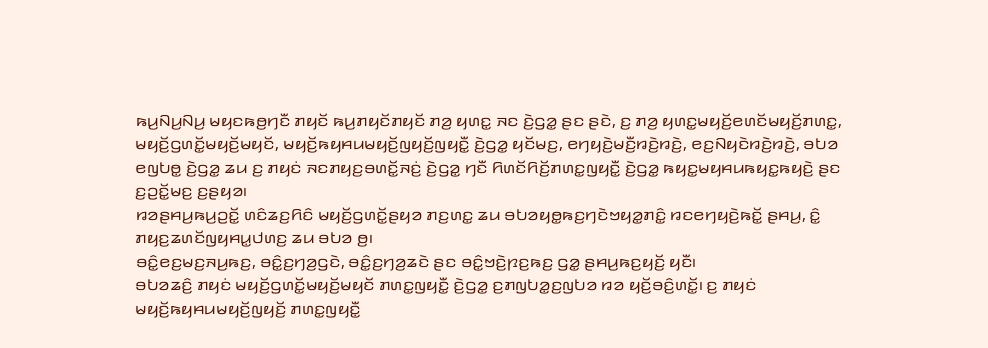ꤒꤣ꤬ꤡꤣ꤬ꤡꤣ꤬ ꤗꤟꤢꤒꤥ꤬ꤚꤢꤪ ꤊꤟꤢꤩ ꤒꤣ꤬ꤊꤟꤢꤩꤊꤟꤢꤩ ꤊꤤ꤬ ꤟꤛꤢ꤭ ꤏꤢ ꤢꤧ꤬ꤞꤤ꤭ ꤔꤢ ꤔꤢꤧ, ꤢ꤬ ꤊꤤ꤬ ꤟꤛꤢ꤭ꤗꤟꤢꤩ꤬ꤕꤛꤢꤩꤗꤟꤢꤩ꤬ꤊꤛꤢ꤭, ꤗꤟꤢꤩ꤬ꤞꤛꤢꤩ꤭ꤗꤟꤢꤩ꤬ꤗꤟꤢꤩ, ꤗꤟꤢꤩ꤬ꤒꤟꤌꤣꤗꤟꤢꤩ꤬ꤜꤟꤢꤩ꤬ꤜꤟꤢꤪ꤭ ꤢꤧ꤬ꤞꤤ꤭ ꤟꤢꤩꤗꤢ꤬, ꤕꤚꤟꤢꤧ꤬ꤗꤢꤪ꤬ꤙꤢꤧ꤬ꤙꤢꤧ꤬, ꤕꤢ꤬ꤡꤟꤢꤧꤙꤢꤧ꤬ꤙꤢꤧ꤬, ꤋꤝꤤ ꤕꤜꤝꤥ꤭ ꤢꤧ꤬ꤞꤤ꤭ ꤘꤣ ꤢ꤬ ꤊꤟꤢꤦ ꤏꤢꤊꤟꤢ꤬ꤋꤛꤢꤩ꤭ꤏꤢꤦ꤬ ꤢꤧ꤬ꤞꤤ꤭ ꤚꤢꤪ ꤖꤛꤢꤩꤖꤢꤩ꤬ꤊꤛꤢ꤭ꤜꤟꤢꤪ꤭ ꤢꤧ꤬ꤞꤤ꤭ ꤒꤟꤢ꤭ꤗꤟꤌꤣꤒꤟꤢ꤭ꤒꤟꤢꤧ꤬ ꤔꤢ ꤢ꤬ꤑꤢꤩ꤭ꤗꤢ꤬ ꤢ꤬ꤔꤟꤤ꤯
ꤙꤤꤔꤌꤣ꤬ꤒꤣ꤬ꤑꤢꤩ꤭ ꤛꤢꤨꤘꤢ꤬ꤖꤢꤨ ꤗꤟꤢꤩ꤬ꤞꤛꤢꤩ꤭ꤔꤟꤤ ꤊꤢ꤬ꤛꤢ꤭ ꤘꤣ ꤋꤝꤤꤟꤥ꤭ꤒꤢ꤬ꤚꤢꤧꤠꤟꤤ꤭ꤊꤢꤨ꤭ ꤙꤢꤕꤚꤟꤢꤧ꤬ꤒꤢꤩ꤭ ꤔꤌꤣ꤬, ꤢꤨ꤭ ꤊꤟꤢ꤬ꤘꤛꤢꤩꤜꤟꤌꤣ꤭ꤓꤛꤢ꤬ ꤘꤣ ꤋꤝꤤ ꤥ꤬꤯
ꤋꤢꤨ꤭ꤕꤢ꤬ꤗꤢ꤬ꤏꤣ꤬ꤒꤢ꤬, ꤋꤢꤨ꤭ꤢ꤬ꤚꤤ꤬ꤞꤢꤧ, ꤋꤢꤨ꤭ꤢ꤬ꤚꤤ꤬ꤘꤢꤧ ꤔꤢ ꤋꤢꤨ꤭ꤠꤢꤧ꤬ꤐꤢ꤬ꤒꤢ꤬ ꤞꤤ꤭ ꤔꤌꤣ꤬ꤒꤢ꤬ꤟꤢꤩ꤬ ꤟꤢꤪ꤯
ꤋꤝꤤꤘꤢꤨ꤬ ꤊꤟꤢꤦ ꤗꤟꤢꤩ꤬ꤞꤛꤢꤩ꤭ꤗꤟꤢꤩ꤬ꤗꤟꤢꤩ ꤊꤛꤢ꤭ꤜꤟꤢꤪ꤭ ꤢꤧ꤬ꤞꤤ꤭ ꤢ꤬ꤊꤜꤝꤤ꤭ꤢ꤬ꤜꤝꤤ ꤙꤤ ꤟꤢꤩ꤬ꤋꤢꤨ꤬ꤛꤢꤩ꤭꤯ ꤢ꤬ ꤊꤟꤢꤦ ꤗꤟꤢꤩ꤬ꤒꤟꤌꤣꤗꤟꤢꤩ꤬ꤜꤟꤢꤩ꤬ ꤊꤛꤢ꤭ꤜꤟꤢꤪ꤭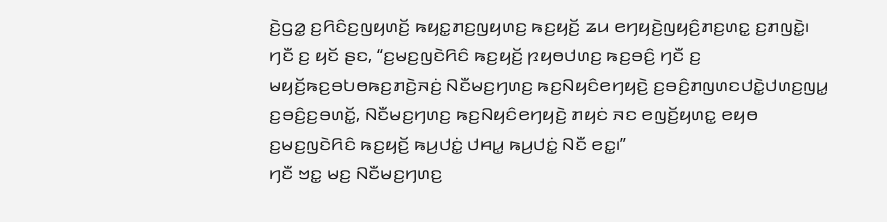ꤢꤧ꤬ꤞꤤ꤭ ꤢ꤬ꤖꤢꤨꤢ꤬ꤜꤟꤛꤢꤩ꤬ ꤒꤟꤢ꤭ꤊꤢ꤬ꤜꤟꤛꤢ꤬ ꤒꤢ꤬ꤟꤢꤩ꤬ ꤘꤣ ꤕꤚꤟꤢꤧ꤬ꤜꤟꤢꤨ꤬ꤊꤢ꤬ꤛꤢ꤭ ꤢ꤬ꤊꤜꤢꤧ꤭꤯
ꤚꤢꤪ ꤢ꤬ ꤟꤢꤩ ꤔꤢ, “ꤢ꤬ꤗꤢ꤬ꤜꤢꤧꤖꤢꤨ ꤒꤢ꤬ꤟꤢꤩ꤬ ꤐꤟꤥꤓꤛꤢ꤬ ꤒꤢ꤬ꤋꤢꤨ꤬ ꤚꤢꤪ ꤢ꤬ ꤗꤟꤢꤩ꤬ꤒꤢ꤬ꤋꤝꤥꤒꤢ꤬ꤊꤢꤧ꤬ꤏꤢꤦ꤬ ꤡꤢꤪꤗꤢ꤬ꤚꤛꤢ꤬ ꤒꤢ꤬ꤡꤟꤢꤨꤕꤚꤟꤢꤧ꤬ ꤢ꤬ꤋꤢꤨ꤬ꤊꤜꤛꤢꤓꤢꤧ꤭ꤓꤛꤢ꤬ꤜꤣ꤭ ꤢ꤬ꤋꤢꤨ꤬ꤢ꤬ꤋꤛꤢꤩ꤭, ꤡꤢꤪꤗꤢ꤬ꤚꤛꤢ꤬ ꤒꤢ꤬ꤡꤟꤢꤨꤕꤚꤟꤢꤧ꤬ ꤊꤟꤢꤦ ꤏꤢ ꤕꤜꤢꤩ꤬ꤟꤛꤢ꤭ ꤕꤟꤥ ꤢ꤬ꤗꤢ꤬ꤜꤢꤧꤖꤢꤨ ꤒꤢ꤬ꤟꤢꤩ꤬ ꤒꤣ꤬ꤓꤢꤦ꤭ ꤓꤌꤣ꤭ ꤒꤣ꤬ꤓꤢꤦ꤭ ꤡꤢꤪ ꤕꤢ꤭꤯”
ꤚꤢꤪ ꤠꤢ꤭ ꤗꤢ꤬ ꤡꤢꤪꤗꤢ꤬ꤚꤛꤢ꤬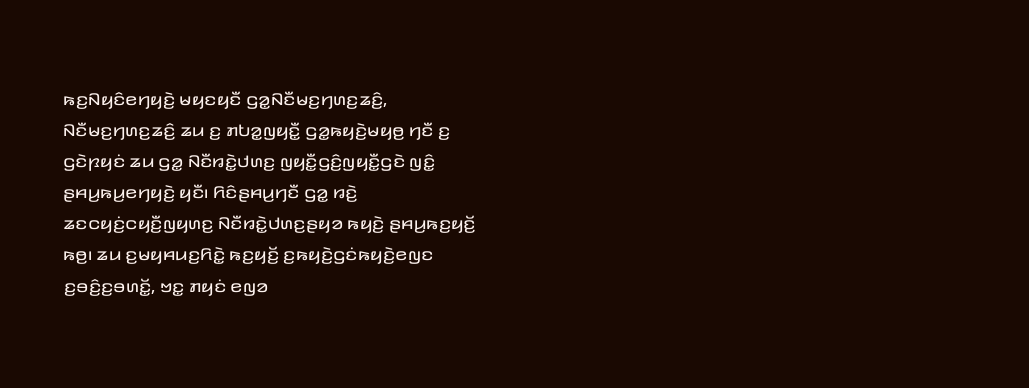ꤒꤢ꤬ꤡꤟꤢꤨꤕꤚꤟꤢꤧ꤬ ꤗꤟꤢꤟꤢꤪ ꤞꤤ꤭ꤡꤢꤪꤗꤢ꤬ꤚꤛꤢ꤬ꤘꤢꤨ꤬, ꤡꤢꤪꤗꤢ꤬ꤚꤛꤢ꤬ꤘꤢꤨ꤬ ꤘꤣ ꤢ꤬ ꤊꤝꤤ꤭ꤜꤟꤢꤪ꤭ ꤞꤤ꤭ꤒꤟꤢꤧ꤬ꤗꤟꤥ꤬ ꤚꤢꤪ ꤢ꤬ ꤞꤢꤧꤐꤟꤢꤦ ꤘꤣ ꤞꤤ꤭ ꤡꤢꤪꤙꤢꤧ꤭ꤓꤛꤢ꤬ ꤜꤟꤢꤪ꤭ꤞꤢꤨ꤬ꤜꤟꤢꤪ꤭ꤞꤢꤧ ꤜꤢꤨ꤭ ꤔꤌꤣ꤬ꤒꤣ꤬ꤕꤚꤟꤢꤧ꤬ ꤟꤢꤪ꤯ ꤖꤢꤨꤔꤌꤣ꤬ꤚꤢꤪ ꤞꤤ꤭ ꤙꤢꤧ꤬ ꤘꤢꤍꤟꤢꤦ꤬ꤍꤟꤢꤪ꤬ꤜꤟꤛꤢ꤬ ꤡꤢꤪꤙꤢꤧ꤭ꤓꤛꤢ꤬ꤔꤟꤤ ꤒꤟꤢꤧ꤬ ꤔꤌꤣ꤬ꤒꤢ꤬ꤟꤢꤩ꤬ ꤒꤥ꤬꤯ ꤘꤣ ꤢ꤬ꤗꤟꤌꤣꤢ꤬ꤖꤢꤧ꤭ ꤒꤢ꤬ꤟꤢꤩ꤬ ꤢ꤬ꤒꤟꤢꤧ꤬ꤞꤢꤦꤒꤟꤢꤧ꤬ꤕꤜꤢ ꤢ꤬ꤋꤢꤨ꤬ꤢ꤬ꤋꤛꤢꤩ꤭, ꤠꤢ꤭ ꤊꤟꤢꤦ ꤕꤜꤤ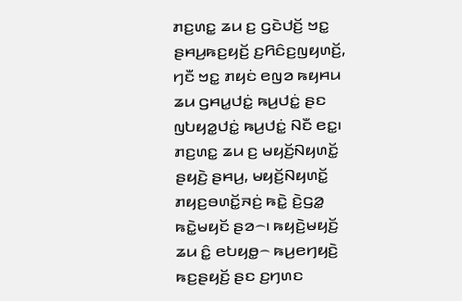ꤊꤢ꤬ꤛꤢ꤭ ꤘꤣ ꤢ꤬ ꤞꤢꤧꤓꤢꤩ꤬ ꤠꤢ꤭ ꤔꤌꤣ꤬ꤒꤢ꤬ꤟꤢꤩ꤬ ꤢ꤬ꤖꤢꤨꤢ꤬ꤜꤟꤛꤢꤩ꤬, ꤚꤢꤪ ꤠꤢ꤭ ꤊꤟꤢꤦ ꤕꤜꤤ ꤒꤟꤌꤣ ꤘꤣ ꤞꤌꤣ꤭ꤓꤢꤦ꤭ ꤒꤣ꤬ꤓꤢꤦ꤭ ꤔꤢ ꤜꤝꤟꤤ꤭ꤓꤢꤦ꤭ ꤒꤣ꤬ꤓꤢꤦ꤭ ꤡꤢꤪ ꤕꤢ꤭꤯
ꤊꤢ꤬ꤛꤢ꤭ ꤘꤣ ꤢ꤬ ꤗꤟꤢꤩ꤬ꤡꤟꤛꤢꤩ꤭ ꤔꤟꤢꤧ꤬ ꤔꤌꤣ꤬, ꤗꤟꤢꤩ꤬ꤡꤟꤛꤢꤩ꤭ ꤊꤟꤢ꤬ꤋꤛꤢꤩ꤭ꤏꤢꤦ꤬ ꤒꤢꤧ꤭ ꤢꤧ꤬ꤞꤤ꤭ ꤒꤢꤧ꤭ꤗꤟꤢꤩ ꤔꤤ꤮꤯ ꤒꤟꤢꤧ꤬ꤗꤟꤢꤩ꤬ ꤘꤣ ꤢꤨ꤭ ꤕꤝꤟꤥ꤭꤮ ꤒꤣ꤬ꤕꤚꤟꤢꤧ꤬ ꤒꤢ꤬ꤔꤟꤢꤩ꤬ ꤔꤢ ꤢ꤬ꤚꤛꤢ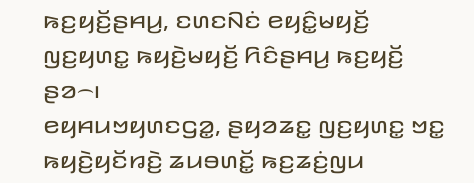ꤒꤢ꤬ꤟꤢꤩ꤬ꤔꤌꤣ꤬, ꤢꤛꤢꤡꤢꤦ ꤕꤟꤢꤨ꤭ꤗꤟꤢꤩ꤬ ꤜꤢ꤬ꤟꤛꤢ꤭ ꤒꤟꤢꤧ꤬ꤗꤟꤢꤩ꤬ ꤖꤢꤨꤔꤌꤣ꤬ ꤒꤢ꤬ꤟꤢꤩ꤬ ꤔꤤ꤮꤯
ꤕꤟꤌꤣꤠꤟꤛꤢꤞꤤ꤭, ꤔꤟꤤꤘꤢ꤭ ꤜꤢ꤬ꤟꤛꤢ꤭ ꤠꤢ꤭ ꤒꤟꤢꤧ꤬ꤟꤢꤩꤙꤢꤧ꤬ ꤘꤣꤋꤛꤢꤩ꤭ ꤒꤢ꤬ꤘꤢꤦ꤬ꤜꤣ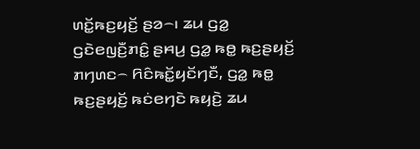ꤛꤢꤩ꤭ꤒꤢ꤬ꤟꤢꤩ꤬ ꤔꤤ꤮꤯ ꤘꤣ ꤞꤤ꤭ ꤞꤢꤧꤕꤜꤢꤪ꤬ꤊꤢꤨ꤭ ꤔꤌꤣ꤬ ꤞꤤ꤭ ꤒꤥ꤭ ꤒꤢ꤬ꤔꤟꤢꤩ꤬ ꤊꤚꤛꤢ꤮ ꤖꤢꤨꤒꤢꤩ꤭ꤟꤢꤩꤚꤢꤪ, ꤞꤤ꤭ ꤒꤥ꤭ ꤒꤢ꤬ꤔꤟꤢꤩ꤬ ꤒꤢꤦꤕꤚꤢꤧ ꤒꤟꤢꤧ꤬ ꤘꤣ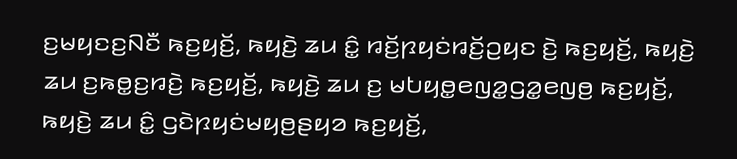ꤢ꤬ꤗꤟꤢꤢ꤬ꤡꤢꤪ ꤒꤢ꤬ꤟꤢꤩ꤬, ꤒꤟꤢꤧ꤬ ꤘꤣ ꤢꤨ꤭ ꤙꤢꤩ꤬ꤐꤟꤢꤦꤙꤢꤩ꤬ꤑꤟꤢ ꤢꤧ꤬ ꤒꤢ꤬ꤟꤢꤩ꤬, ꤒꤟꤢꤧ꤬ ꤘꤣ ꤢ꤬ꤒꤥ꤭ꤢ꤬ꤙꤢꤧ꤬ ꤒꤢ꤬ꤟꤢꤩ꤬, ꤒꤟꤢꤧ꤬ ꤘꤣ ꤢ꤬ ꤗꤝꤟꤥ꤭ꤕꤜꤤ꤭ꤞꤤ꤭ꤕꤜꤥ꤬ ꤒꤢ꤬ꤟꤢꤩ꤬, ꤒꤟꤢꤧ꤬ ꤘꤣ ꤢꤨ꤭ ꤞꤢꤧꤐꤟꤢꤦꤗꤟꤥ꤬ꤔꤟꤤ ꤒꤢ꤬ꤟꤢꤩ꤬,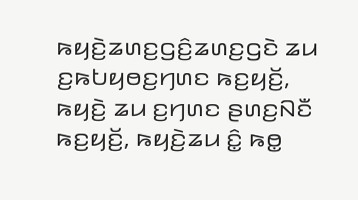ꤒꤟꤢꤧ꤬ꤘꤛꤢ꤬ꤞꤢꤨ꤬ꤘꤛꤢ꤬ꤞꤢꤧ ꤘꤣ ꤢ꤬ꤒꤝꤟꤥꤢ꤬ꤚꤛꤢ ꤒꤢ꤬ꤟꤢꤩ꤬, ꤒꤟꤢꤧ꤬ ꤘꤣ ꤢ꤬ꤚꤛꤢ ꤔꤛꤢ꤬ꤡꤢꤪ ꤒꤢ꤬ꤟꤢꤩ꤬, ꤒꤟꤢꤧ꤬ꤘꤣ ꤢꤨ꤭ ꤒꤥ꤭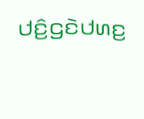ꤓꤢꤨ꤬ꤞꤢꤧꤓꤛꤢ꤬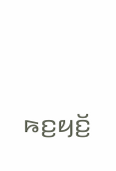ꤒꤢ꤬ꤟꤢꤩ꤬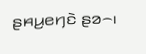ꤔꤌꤣ꤬ꤕꤚꤢꤧ ꤔꤤ꤮꤯